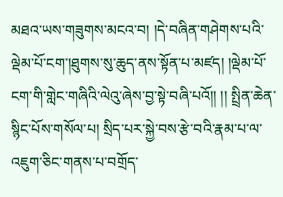མཐའ་ཡས་གཟུགས་མངའ་བ། །དེ་བཞིན་གཤེགས་པའི་ལྡེམ་པོ་ངག་།ཐུགས་སུ་ཆུད་ནས་སྟོན་པ་མཛད། །ལྡེམ་པོ་ངག་གི་གླེང་གཞིའི་ལེའུ་ཞེས་བྱ་སྟེ་བཞི་པའོ།། །། སྤྲིན་ཆེན་སྙིང་པོས་གསོལ་པ། སྲིད་པར་སྐྱེ་བས་རྩེ་བའི་རྣམ་པ་ལ་འཇུག་ཅིང་གནས་པ་བགྲོད་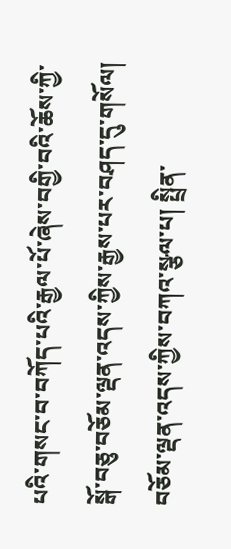པའི་གསང་བ་བཀོད་པའི་རྒྱལ་པོ་ཞེས་བགྱི་བའི་ཆོས་ཀྱི་སྒོ་བཅུ་བཅོམ་ལྡན་འདས་ཀྱིས་རྒྱས་པར་བཤད་དུ་གསོལ། བཅོམ་ལྡན་འདས་ཀྱིས་བཀའ་སྩལ་པ། སྤྲིན་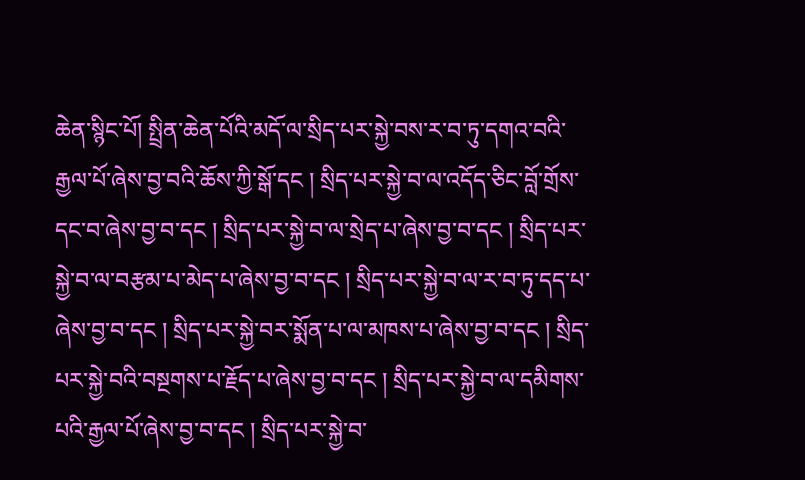ཆེན་སྙིང་པོ། སྤྲིན་ཆེན་པོའི་མདོ་ལ་སྲིད་པར་སྐྱེ་བས་ར་བ་ཏུ་དགའ་བའི་རྒྱལ་པོ་ཞེས་བྱ་བའི་ཆོས་ཀྱི་སྒོ་དང ། སྲིད་པར་སྐྱེ་བ་ལ་འདོད་ཅིང་བློ་གྲོས་དང་བ་ཞེས་བྱ་བ་དང ། སྲིད་པར་སྐྱེ་བ་ལ་སྲེད་པ་ཞེས་བྱ་བ་དང ། སྲིད་པར་སྐྱེ་བ་ལ་བརྩམ་པ་མེད་པ་ཞེས་བྱ་བ་དང ། སྲིད་པར་སྐྱེ་བ་ལ་ར་བ་ཏུ་དད་པ་ཞེས་བྱ་བ་དང ། སྲིད་པར་སྐྱེ་བར་སྨོན་པ་ལ་མཁས་པ་ཞེས་བྱ་བ་དང ། སྲིད་པར་སྐྱེ་བའི་བསྔགས་པ་རྗོད་པ་ཞེས་བྱ་བ་དང ། སྲིད་པར་སྐྱེ་བ་ལ་དམིགས་པའི་རྒྱལ་པོ་ཞེས་བྱ་བ་དང ། སྲིད་པར་སྐྱེ་བ་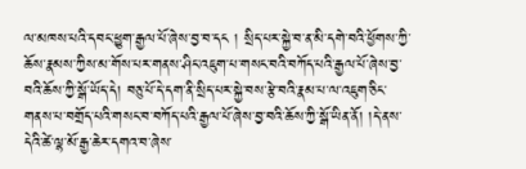ལ་མཁས་པའི་དབང་ཕྱུག་རྒྱལ་པོ་ཞེས་བྱ་བ་དང ། སྲིད་པར་སྐྱེ་བ་ན་མི་དགེ་བའི་ཕྱོགས་ཀྱི་ཆོས་རྣམས་ཀྱིས་མ་གོས་པར་གནས་ཤིང་འཇུག་པ་གསང་བའི་བཀོད་པའི་རྒྱལ་པོ་ཞེས་བྱ་བའི་ཆོས་ཀྱི་སྒོ་ཡོད་དེ། བཅུ་པོ་དེ་དག་ནི་སྲིད་པར་སྐྱེ་བས་རྩེ་བའི་རྣམ་པ་ལ་འཇུག་ཅིང་གནས་པ་བགྲོད་པའི་གསང་བ་བཀོད་པའི་རྒྱལ་པོ་ཞེས་བྱ་བའི་ཆོས་ཀྱི་སྒོ་ཡིན་ནོ། །དེ་ནས་དེའི་ཚེ་ལྷ་མོ་རྒྱ་ཆེར་དགའ་བ་ཞེས་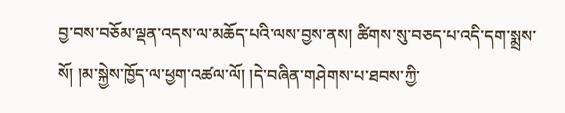བྱ་བས་བཅོམ་ལྡན་འདས་ལ་མཆོད་པའི་ལས་བྱས་ནས། ཚིགས་སུ་བཅད་པ་འདི་དག་སྨྲས་སོ། །མ་སྐྱེས་ཁྱོད་ལ་ཕྱག་འཚལ་ལོ། །དེ་བཞིན་གཤེགས་པ་ཐབས་ཀྱི་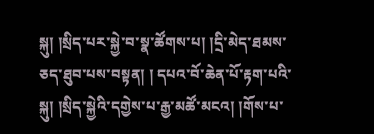སྐུ། །སྲིད་པར་སྐྱེ་བ་སྣ་ཚོགས་པ། །དྲི་མེད་ཐམས་ཅད་ཐུབ་པས་བསྟན། ། དཔའ་བོ་ཆེན་པོ་རྟག་པའི་སྐུ། །སྲིད་སྐྱེའི་དགྱེས་པ་རྒྱ་མཚོ་མངའ། །གོས་པ་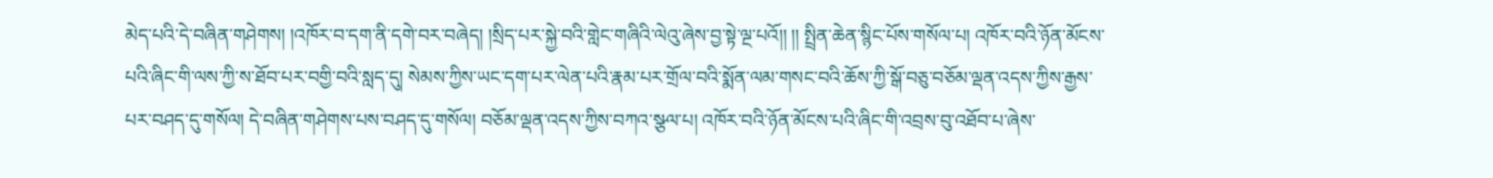མེད་པའི་དེ་བཞིན་གཤེགས། །འཁོར་བ་དག་ནི་དགེ་བར་བཞེད། །སྲིད་པར་སྐྱེ་བའི་གླེང་གཞིའི་ལེའུ་ཞེས་བྱ་སྟེ་ལྔ་པའོ།། །། སྤྲིན་ཆེན་སྙིང་པོས་གསོལ་པ། འཁོར་བའི་ཉོན་མོངས་པའི་ཞིང་གི་ལས་ཀྱི་ས་ཐོབ་པར་བགྱི་བའི་སླད་དུ། སེམས་ཀྱིས་ཡང་དག་པར་ལེན་པའི་རྣམ་པར་གྲོལ་བའི་སྨོན་ལམ་གསང་བའི་ཆོས་ཀྱི་སྒོ་བཅུ་བཅོམ་ལྡན་འདས་ཀྱིས་རྒྱས་པར་བཤད་དུ་གསོལ། དེ་བཞིན་གཤེགས་པས་བཤད་དུ་གསོལ། བཅོམ་ལྡན་འདས་ཀྱིས་བཀའ་སྩལ་པ། འཁོར་བའི་ཉོན་མོངས་པའི་ཞིང་གི་འབྲས་བུ་འཐོབ་པ་ཞེས་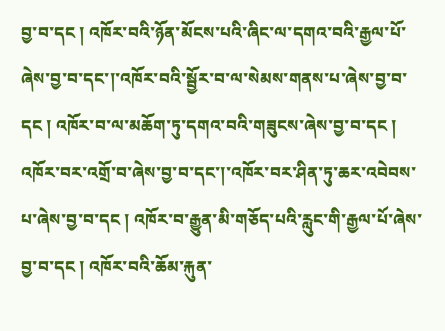བྱ་བ་དང ། འཁོར་བའི་ཉོན་མོངས་པའི་ཞིང་ལ་དགའ་བའི་རྒྱལ་པོ་ཞེས་བྱ་བ་དང་།་འཁོར་བའི་སྦྱོར་བ་ལ་སེམས་གནས་པ་ཞེས་བྱ་བ་དང ། འཁོར་བ་ལ་མཆོག་ཏུ་དགའ་བའི་གཟུངས་ཞེས་བྱ་བ་དང ། འཁོར་བར་འགྲོ་བ་ཞེས་བྱ་བ་དང་།་འཁོར་བར་ཤིན་ཏུ་ཆར་འབེབས་པ་ཞེས་བྱ་བ་དང ། འཁོར་བ་རྒྱུན་མི་གཅོད་པའི་རླུང་གི་རྒྱལ་པོ་ཞེས་བྱ་བ་དང ། འཁོར་བའི་ཆོམ་རྐུན་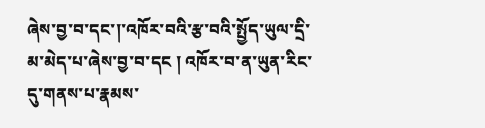ཞེས་བྱ་བ་དང་།་འཁོར་བའི་རྩ་བའི་སྤྱོད་ཡུལ་དྲི་མ་མེད་པ་ཞེས་བྱ་བ་དང ། འཁོར་བ་ན་ཡུན་རིང་དུ་གནས་པ་རྣམས་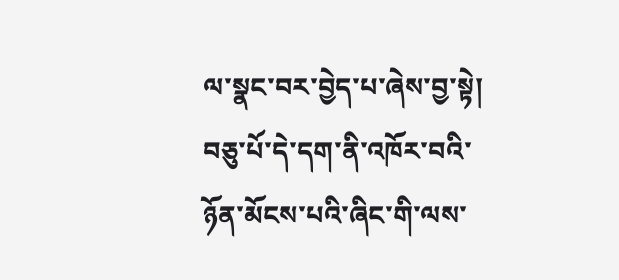ལ་སྣང་བར་བྱེད་པ་ཞེས་བྱ་སྟེ། བཅུ་པོ་དེ་དག་ནི་འཁོར་བའི་ཉོན་མོངས་པའི་ཞིང་གི་ལས་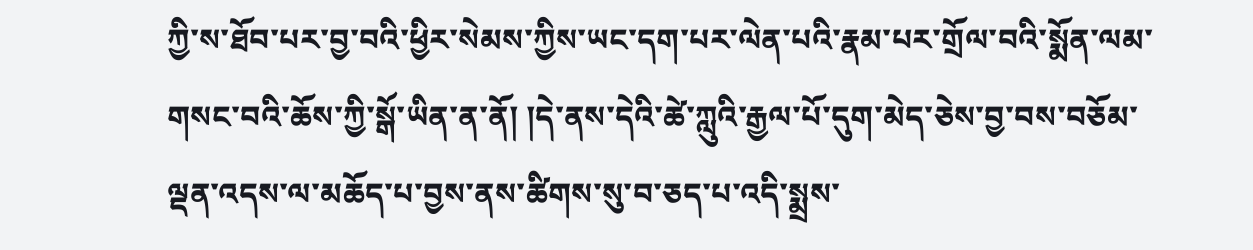ཀྱི་ས་ཐོབ་པར་བྱ་བའི་ཕྱིར་སེམས་ཀྱིས་ཡང་དག་པར་ལེན་པའི་རྣམ་པར་གྲོལ་བའི་སྨོན་ལམ་གསང་བའི་ཆོས་ཀྱི་སྒོ་ཡིན་ན་ནོ། །དེ་ནས་དེའི་ཚེ་ཀླུའི་རྒྱལ་པོ་དུག་མེད་ཅེས་བྱ་བས་བཅོམ་ལྡན་འདས་ལ་མཆོད་པ་བྱས་ནས་ཚིགས་སུ་བ་ཅད་པ་འདི་སྨྲས་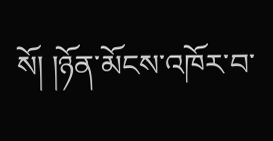སོ། །ཉོན་མོངས་འཁོར་བ་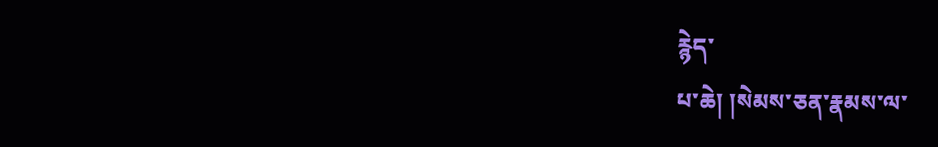རྙེད་
པ་ཆེ། །སེམས་ཅན་རྣམས་ལ་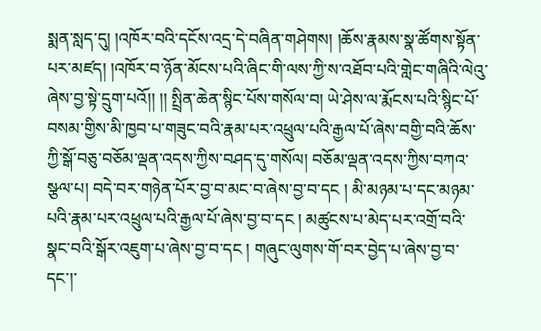སྨན་སླད་དུ། །འཁོར་བའི་དངོས་འདྲ་དེ་བཞིན་གཤེགས། །ཆོས་རྣམས་སྣ་ཚོགས་སྟོན་པར་མཛད། །འཁོར་བ་ཉོན་མོངས་པའི་ཞིང་གི་ལས་ཀྱི་ས་འཐོབ་པའི་གླེང་གཞིའི་ལེའུ་ཞེས་བྱ་སྟེ་དྲུག་པའོ།། །། སྤྲིན་ཆེན་སྙིང་པོས་གསོལ་བ། ཡེ་ཤེས་ལ་རྨོངས་པའི་སྙིང་པོ་བསམ་གྱིས་མི་ཁྱབ་པ་གཟུང་བའི་རྣམ་པར་འཕྲུལ་པའི་རྒྱལ་པོ་ཞེས་བགྱི་བའི་ཆོས་ཀྱི་སྒོ་བཅུ་བཅོམ་ལྡན་འདས་ཀྱིས་བཤད་དུ་གསོལ། བཅོམ་ལྡན་འདས་ཀྱིས་བཀའ་སྩལ་པ། བདེ་བར་གཉེན་པོར་བྱ་བ་མང་བ་ཞེས་བྱ་བ་དང ། མི་མཉམ་པ་དང་མཉམ་པའི་རྣམ་པར་འཕྲུལ་པའི་རྒྱལ་པོ་ཞེས་བྱ་བ་དང ། མཚུངས་པ་མེད་པར་འགྲོ་བའི་སྣང་བའི་སྒོར་འཇུག་པ་ཞེས་བྱ་བ་དང ། གཞུང་ལུགས་གོ་བར་བྱེད་པ་ཞེས་བྱ་བ་དང་།་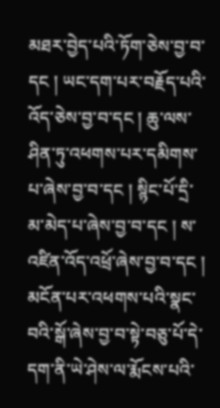མཐར་བྱེད་པའི་ཏོག་ཅེས་བྱ་བ་དང ། ཡང་དག་པར་བརྗོད་པའི་འོད་ཅེས་བྱ་བ་དང ། ཆུ་ལས་ཤིན་ཏུ་འཕགས་པར་དམིགས་པ་ཞེས་བྱ་བ་དང ། སྙིང་པོ་དྲི་མ་མེད་པ་ཞེས་བྱ་བ་དང ། ས་འཛིན་འོད་འཕྲོ་ཞེས་བྱ་བ་དང ། མངོན་པར་འཕགས་པའི་སྣང་བའི་སྒོ་ཞེས་བྱ་བ་སྟེ་བཅུ་པོ་དེ་དག་ནི་ཡེ་ཤེས་ལ་རྨོངས་པའི་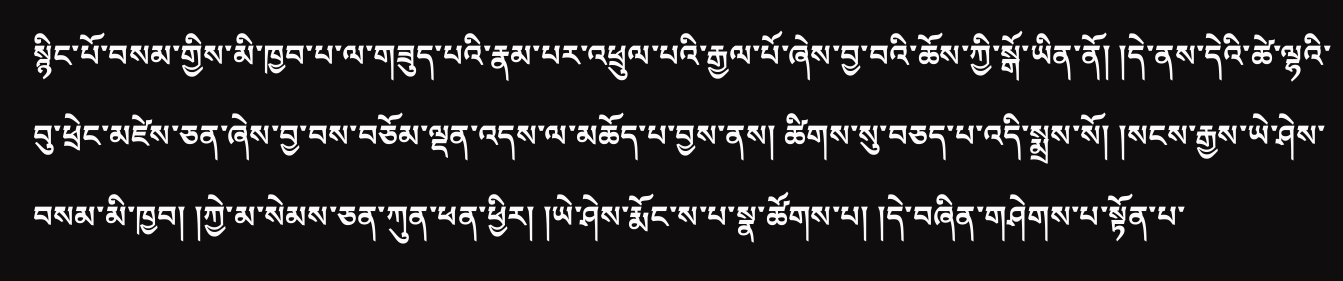སྙིང་པོ་བསམ་གྱིས་མི་ཁྱབ་པ་ལ་གཟུད་པའི་རྣམ་པར་འཕྲུལ་པའི་རྒྱལ་པོ་ཞེས་བྱ་བའི་ཆོས་ཀྱི་སྒོ་ཡིན་ནོ། །དེ་ནས་དེའི་ཚེ་ལྷའི་བུ་ཕྲེང་མཛེས་ཅན་ཞེས་བྱ་བས་བཅོམ་ལྡན་འདས་ལ་མཆོད་པ་བྱས་ནས། ཚིགས་སུ་བཅད་པ་འདི་སྨྲས་སོ། །སངས་རྒྱས་ཡེ་ཤེས་བསམ་མི་ཁྱབ། །ཀྱེ་མ་སེམས་ཅན་ཀུན་ཕན་ཕྱིར། །ཡེ་ཤེས་རྨོང་ས་པ་སྣ་ཚོགས་པ། །དེ་བཞིན་གཤེགས་པ་སྟོན་པ་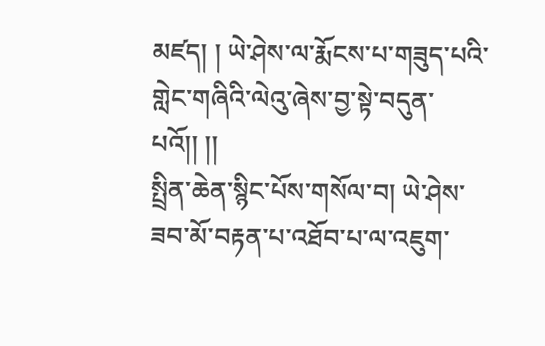མཛད། ། ཡེ་ཤེས་ལ་རྨོངས་པ་གཟུད་པའི་གླེང་གཞིའི་ལེའུ་ཞེས་བྱ་སྟེ་བདུན་པའོ།། །།
སྤྲིན་ཆེན་སྙིང་པོས་གསོལ་བ། ཡེ་ཤེས་ཟབ་མོ་བརྟན་པ་འཐོབ་པ་ལ་འཇུག་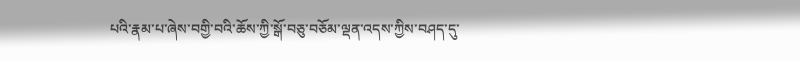པའི་རྣམ་པ་ཞེས་བགྱི་བའི་ཆོས་ཀྱི་སྒོ་བཅུ་བཅོམ་ལྡན་འདས་ཀྱིས་བཤད་དུ་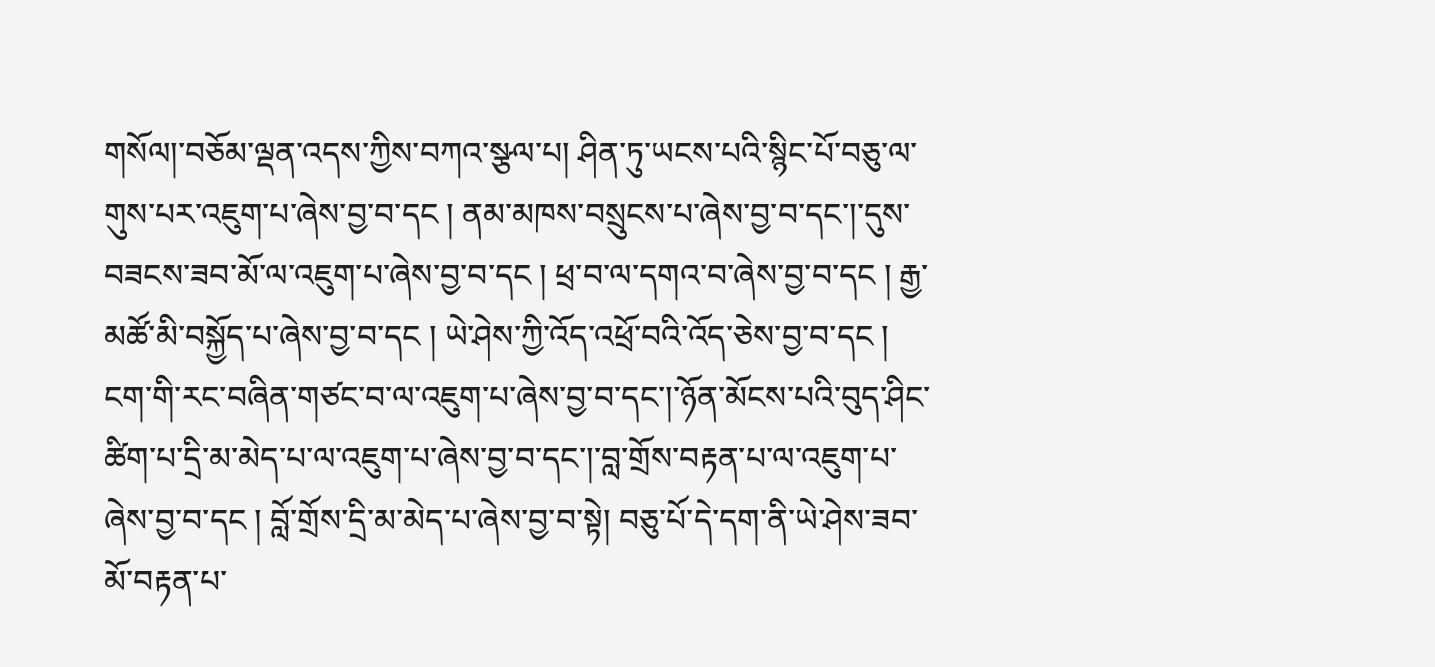གསོལ།་བཅོམ་ལྡན་འདས་ཀྱིས་བཀའ་སྩལ་པ། ཤིན་ཏུ་ཡངས་པའི་སྙིང་པོ་བཅུ་ལ་གུས་པར་འཇུག་པ་ཞེས་བྱ་བ་དང ། ནམ་མཁས་བསྲུངས་པ་ཞེས་བྱ་བ་དང་།་དུས་བཟངས་ཟབ་མོ་ལ་འཇུག་པ་ཞེས་བྱ་བ་དང ། ཕྲ་བ་ལ་དགའ་བ་ཞེས་བྱ་བ་དང ། རྒྱ་མཚོ་མི་བསྐྱོད་པ་ཞེས་བྱ་བ་དང ། ཡེ་ཤེས་ཀྱི་འོད་འཕྲོ་བའི་འོད་ཅེས་བྱ་བ་དང ། ངག་གི་རང་བཞིན་གཙང་བ་ལ་འཇུག་པ་ཞེས་བྱ་བ་དང་།་ཉོན་མོངས་པའི་བུད་ཤིང་ཚིག་པ་དྲི་མ་མེད་པ་ལ་འཇུག་པ་ཞེས་བྱ་བ་དང་།་བླ་གྲོས་བརྟན་པ་ལ་འཇུག་པ་ཞེས་བྱ་བ་དང ། བློ་གྲོས་དྲི་མ་མེད་པ་ཞེས་བྱ་བ་སྟེ། བཅུ་པོ་དེ་དག་ནི་ཡེ་ཤེས་ཟབ་མོ་བརྟན་པ་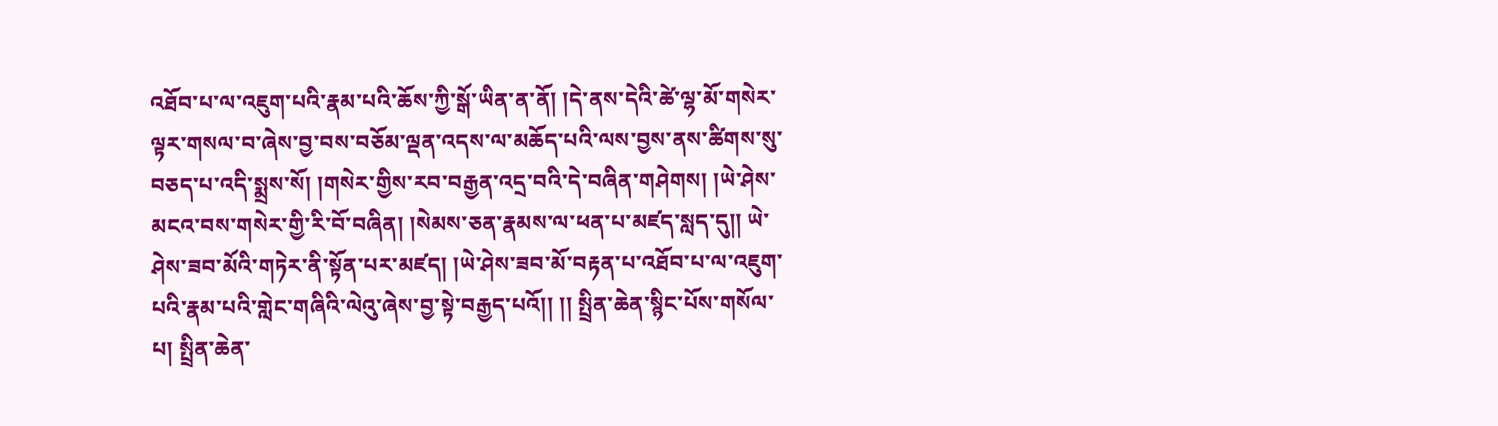འཐོབ་པ་ལ་འཇུག་པའི་རྣམ་པའི་ཆོས་ཀྱི་སྒོ་ཡིན་ན་ནོ། །དེ་ནས་དེའི་ཚེ་ལྷ་མོ་གསེར་ལྟར་གསལ་བ་ཞེས་བྱ་བས་བཅོམ་ལྡན་འདས་ལ་མཆོད་པའི་ལས་བྱས་ནས་ཚིགས་སུ་བཅད་པ་འདི་སྨྲས་སོ། །གསེར་གྱིས་རབ་བརྒྱན་འདྲ་བའི་དེ་བཞིན་གཤེགས། །ཡེ་ཤེས་མངའ་བས་གསེར་གྱི་རི་བོ་བཞིན། །སེམས་ཅན་རྣམས་ལ་ཕན་པ་མཛད་སླད་དུ།། ཡེ་ཤེས་ཟབ་མོའི་གཏེར་ནི་སྟོན་པར་མཛད། །ཡེ་ཤེས་ཟབ་མོ་བརྟན་པ་འཐོབ་པ་ལ་འཇུག་པའི་རྣམ་པའི་གླེང་གཞིའི་ལེའུ་ཞེས་བྱ་སྟེ་བརྒྱད་པའོ།། །། སྤྲིན་ཆེན་སྙིང་པོས་གསོལ་པ། སྤྲིན་ཆེན་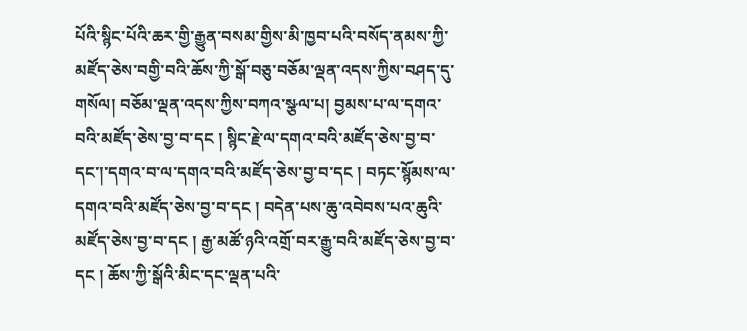པོའི་སྙིང་པོའི་ཆར་གྱི་རྒྱུན་བསམ་གྱིས་མི་ཁྱབ་པའི་བསོད་ནམས་ཀྱི་མཛོད་ཅེས་བགྱི་བའི་ཆོས་ཀྱི་སྒོ་བཅུ་བཅོམ་ལྡན་འདས་ཀྱིས་བཤད་དུ་གསོལ། བཅོམ་ལྡན་འདས་ཀྱིས་བཀའ་སྩལ་པ། བྱམས་པ་ལ་དགའ་བའི་མཛོད་ཅེས་བྱ་བ་དང ། སྙིང་རྗེ་ལ་དགའ་བའི་མཛོད་ཅེས་བྱ་བ་
དང་།་དགའ་བ་ལ་དགའ་བའི་མཛོད་ཅེས་བྱ་བ་དང ། བཏང་སྙོམས་ལ་དགའ་བའི་མཛོད་ཅེས་བྱ་བ་དང ། བདེན་པས་ཆུ་འབེབས་པའ་ཆུའི་མཛོད་ཅེས་བྱ་བ་དང ། རྒྱ་མཚོ་ཉའི་འགྲོ་བར་རྒྱུ་བའི་མཛོད་ཅེས་བྱ་བ་དང ། ཆོས་ཀྱི་སྒོའི་མིང་དང་ལྡན་པའི་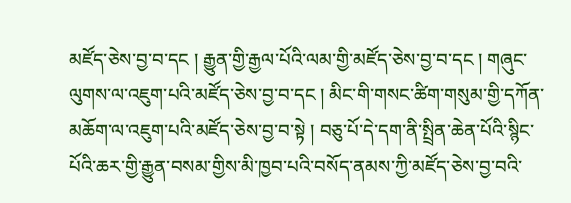མཛོད་ཅེས་བྱ་བ་དང ། རྒྱུན་གྱི་རྒྱལ་པོའི་ལམ་གྱི་མཛོད་ཅེས་བྱ་བ་དང ། གཞུང་ལུགས་ལ་འཇུག་པའི་མཛོད་ཅེས་བྱ་བ་དང ། མིང་གི་གསང་ཚིག་གསུམ་གྱི་དཀོན་མཆོག་ལ་འཇུག་པའི་མཛོད་ཅེས་བྱ་བ་སྟེ ། བཅུ་པོ་དེ་དག་ནི་སྤྲིན་ཆེན་པོའི་སྙིང་པོའི་ཆར་གྱི་རྒྱུན་བསམ་གྱིས་མི་ཁྱབ་པའི་བསོད་ནམས་ཀྱི་མཛོད་ཅེས་བྱ་བའི་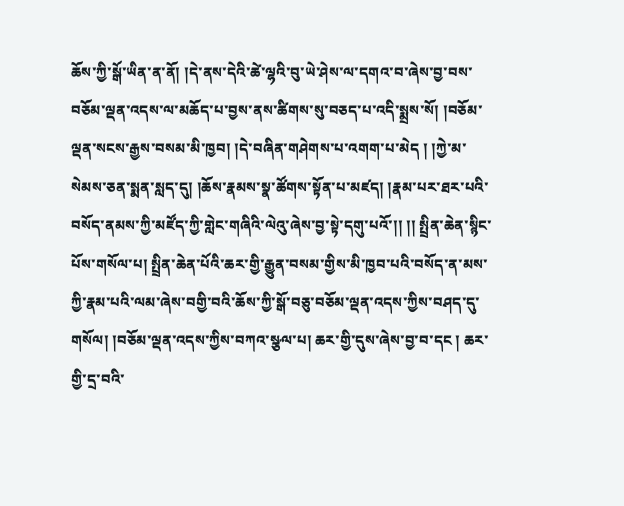ཆོས་ཀྱི་སྒོ་ཡིན་ན་ནོ། །དེ་ནས་དེའི་ཚེ་ལྷའི་བུ་ཡེ་ཤེས་ལ་དགའ་བ་ཞེས་བྱ་བས་བཅོམ་ལྡན་འདས་ལ་མཆོད་པ་བྱས་ནས་ཚིགས་སུ་བཅད་པ་འདི་སྨྲས་སོ། །བཅོམ་ལྡན་སངས་རྒྱས་བསམ་མི་ཁྱབ། །དེ་བཞིན་གཤེགས་པ་འགག་པ་མེད ། །ཀྱེ་མ་སེམས་ཅན་སྨན་སླད་དུ། །ཆོས་རྣམས་སྣ་ཚོགས་སྟོན་པ་མཛད། །རྣམ་པར་ཐར་པའི་བསོད་ནམས་ཀྱི་མཛོད་ཀྱི་གླེང་གཞིའི་ལེའུ་ཞེས་བྱ་སྟེ་དགུ་པའོ་།། །། སྤྲིན་ཆེན་སྙིང་པོས་གསོལ་པ། སྤྲིན་ཆེན་པོའི་ཆར་གྱི་རྒྱུན་བསམ་གྱིས་མི་ཁྱབ་པའི་བསོད་ན་མས་ཀྱི་རྣམ་པའི་ལམ་ཞེས་བགྱི་བའི་ཆོས་ཀྱི་སྒོ་བཅུ་བཅོམ་ལྡན་འདས་ཀྱིས་བཤད་དུ་གསོལ། །བཅོམ་ལྡན་འདས་ཀྱིས་བཀའ་སྩལ་པ། ཆར་གྱི་དུས་ཞེས་བྱ་བ་དང ། ཆར་གྱི་དྲ་བའི་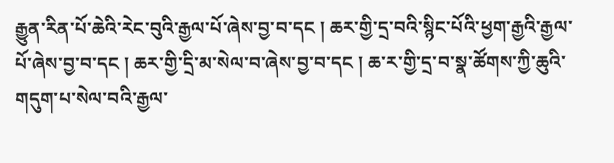རྒྱུན་རིན་པོ་ཆེའི་རེང་བུའི་རྒྱལ་པོ་ཞེས་བྱ་བ་དང ། ཆར་གྱི་དྲ་བའི་སྙིང་པོའི་ཕྱག་རྒྱའི་རྒྱལ་པོ་ཞེས་བྱ་བ་དང ། ཆར་གྱི་དྲི་མ་སེལ་བ་ཞེས་བྱ་བ་དང ། ཆ་ར་གྱི་དྲ་བ་སྣ་ཚོགས་ཀྱི་ཆུའི་གདུག་པ་སེལ་བའི་རྒྱལ་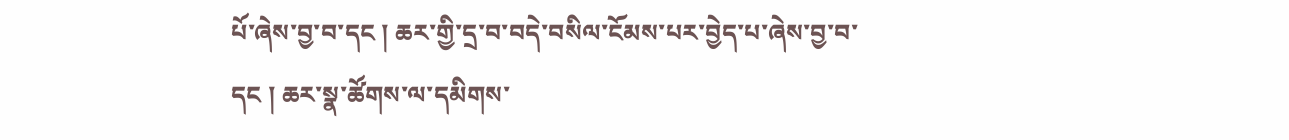པོ་ཞེས་བྱ་བ་དང ། ཆར་གྱི་དྲ་བ་བདེ་བསིལ་ངོམས་པར་བྱེད་པ་ཞེས་བྱ་བ་
དང ། ཆར་སྣ་ཚོགས་ལ་དམིགས་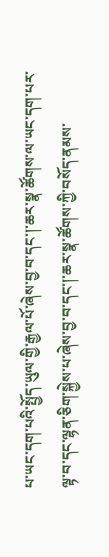པ་ཡང་དག་པའི་སྤྱོད་ཡུལ་གྱི་རྒྱལ་པོ་ཞེས་བྱ་བ་དང་།་ཆར་སྣ་ཚོགས་ལ་ཡང་དག་པར་ལྟ་བ་དང་ལྷན་ཅིག་སྐྱེས་པ་ཞེས་བྱ་བ་དང་།་ཆར་སྣ་ཚོགས་ཀྱི་བསོད་ནམས་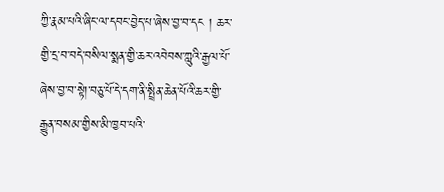ཀྱི་རྣམ་པའི་ཞིང་ལ་དབང་བྱེད་པ་ཞེས་བྱ་བ་དང ། ཆར་གྱི་དྲ་བ་བདེ་བསིལ་སྨན་གྱི་ཆར་འབེབས་ཀླུའི་རྒྱལ་པོ་ཞེས་བྱ་བ་སྟེ།་བཅུ་པོ་དེ་དག་ནི་སྤྲིན་ཆེན་པོའི་ཆར་གྱི་རྒྱུན་བསམ་གྱིས་མི་ཁྱབ་པའི་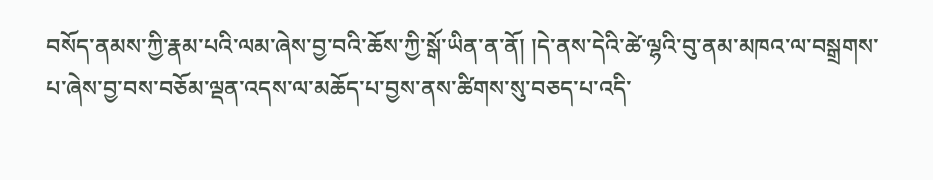བསོད་ནམས་ཀྱི་རྣམ་པའི་ལམ་ཞེས་བྱ་བའི་ཆོས་ཀྱི་སྒོ་ཡིན་ན་ནོ། །དེ་ནས་དེའི་ཚེ་ལྷའི་བུ་ནམ་མཁའ་ལ་བསྒྲགས་པ་ཞེས་བྱ་བས་བཅོམ་ལྡན་འདས་ལ་མཆོད་པ་བྱས་ནས་ཚིགས་སུ་བཅད་པ་འདི་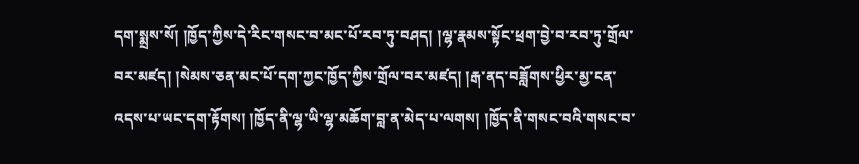དག་སྨྲས་སོ། །ཁྱོད་ཀྱིས་དེ་རིང་གསང་བ་མང་པོ་རབ་ཏུ་བཤད། །ལྷ་རྣམས་སྟོང་ཕྲག་བྱེ་བ་རབ་ཏུ་གྲོལ་བར་མཛད། །སེམས་ཅན་མང་པོ་དག་ཀྱང་ཁྱོད་ཀྱིས་གྲོལ་བར་མཛད། །རྒ་ནད་བཟློགས་ཕྱིར་མྱ་ངན་འདས་པ་ཡང་དག་རྟོགས། །ཁྱོད་ནི་ལྷ་ཡི་ལྷ་མཆོག་བླ་ན་མེད་པ་ལགས། །ཁྱོད་ནི་གསང་བའི་གསང་བ་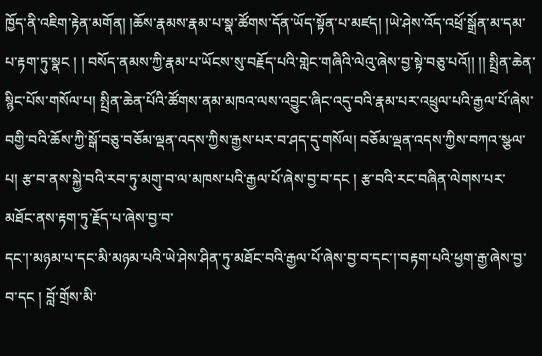ཁྱོད་ནི་འཇིག་རྟེན་མགོན། །ཆོས་རྣམས་རྣམ་པ་སྣ་ཚོགས་དོན་ཡོད་སྟོན་པ་མཛད། །ཡེ་ཤེས་འོད་འཕྲོ་སྒྲོན་མ་དམ་པ་རྟག་ཏུ་སྣང ། ། བསོད་ནམས་ཀྱི་རྣམ་པ་ཡོངས་སུ་བརྗོད་པའི་གླེང་གཞིའི་ལེའུ་ཞེས་བྱ་སྟེ་བཅུ་པའོ།། །། སྤྲིན་ཆེན་སྙིང་པོས་གསོལ་པ། སྤྲིན་ཆེན་པོའི་ཚོགས་ནམ་མཁའ་ལས་འབྱུང་ཞིང་འདུ་བའི་རྣམ་པར་འཕྲུལ་པའི་རྒྱལ་པོ་ཞེས་བགྱི་བའི་ཆོས་ཀྱི་སྒོ་བཅུ་བཅོམ་ལྡན་འདས་ཀྱིས་རྒྱས་པར་བ་ཤད་དུ་གསོལ། བཅོམ་ལྡན་འདས་ཀྱིས་བཀའ་སྩལ་པ། རྩ་བ་ནས་སྐྱེ་བའི་རབ་ཏུ་མགུ་བ་ལ་མཁས་པའི་རྒྱལ་པོ་ཞེས་བྱ་བ་དང ། རྩ་བའི་རང་བཞིན་ལེགས་པར་མཐོང་ནས་རྟག་ཏུ་རྗོད་པ་ཞེས་བྱ་བ་
དང་།་མཉམ་པ་དང་མི་མཉམ་པའི་ཡེ་ཤེས་ཤིན་ཏུ་མཐོང་བའི་རྒྱལ་པོ་ཞེས་བྱ་བ་དང་།་བརྟག་པའི་ཕྱག་རྒྱ་ཞེས་བྱ་བ་དང ། བློ་གྲོས་མི་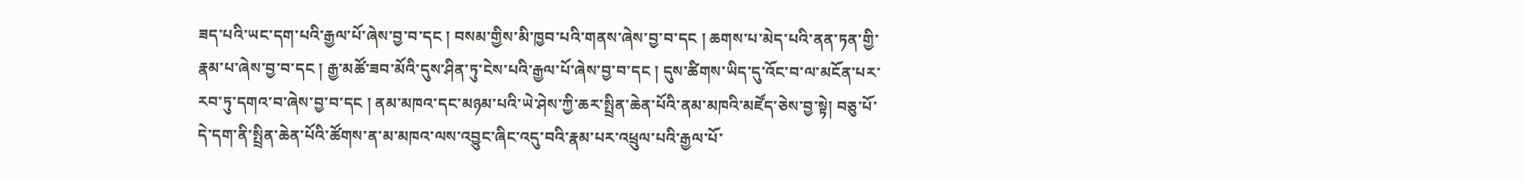ཟད་པའི་ཡང་དག་པའི་རྒྱལ་པོ་ཞེས་བྱ་བ་དང ། བསམ་གྱིས་མི་ཁྱབ་པའི་གནས་ཞེས་བྱ་བ་དང ། ཆགས་པ་མེད་པའི་ནན་ཏན་གྱི་རྣམ་པ་ཞེས་བྱ་བ་དང ། རྒྱ་མཚོ་ཟབ་མོའི་དུས་ཤིན་ཏུ་ངེས་པའི་རྒྱལ་པོ་ཞེས་བྱ་བ་དང ། དུས་ཚིགས་ཡིད་དུ་འོང་བ་ལ་མངོན་པར་རབ་ཏུ་དགའ་བ་ཞེས་བྱ་བ་དང ། ནམ་མཁའ་དང་མཉམ་པའི་ཡེ་ཤེས་ཀྱི་ཆར་སྤྲིན་ཆེན་པོའི་ནམ་མཁའི་མཛོད་ཅེས་བྱ་སྟེ། བཅུ་པོ་དེ་དག་ནི་སྤྲིན་ཆེན་པོའི་ཚོགས་ན་མ་མཁའ་ལས་འབྱུང་ཞིང་འདུ་བའི་རྣམ་པར་འཕྲུལ་པའི་རྒྱལ་པོ་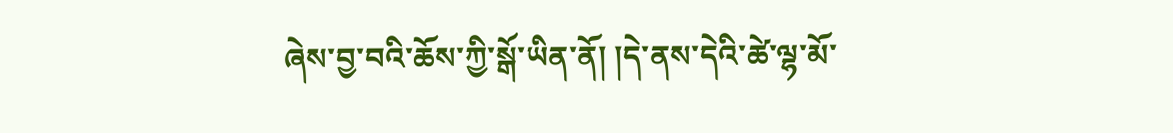ཞེས་བྱ་བའི་ཆོས་ཀྱི་སྒོ་ཡིན་ནོ། །དེ་ནས་དེའི་ཚེ་ལྷ་མོ་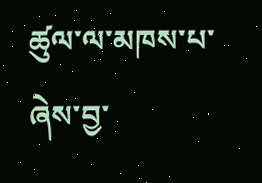ཚུལ་ལ་མཁས་པ་ཞེས་བྱ་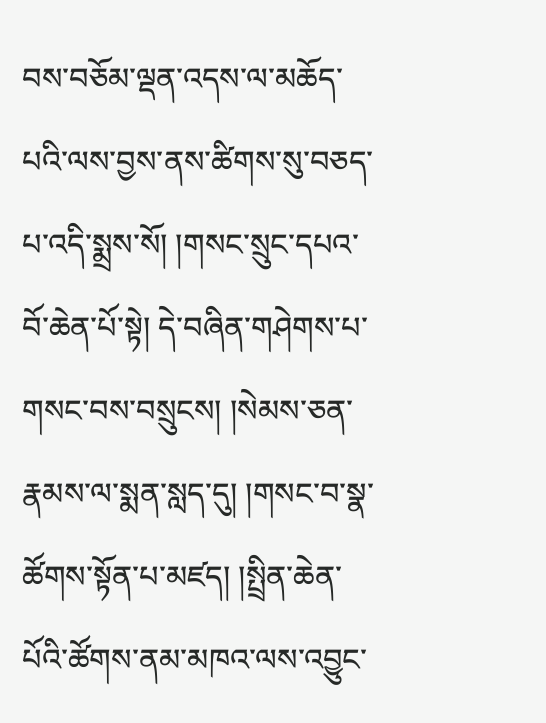བས་བཅོམ་ལྡན་འདས་ལ་མཆོད་པའི་ལས་བྱས་ནས་ཚིགས་སུ་བཅད་པ་འདི་སྨྲས་སོ། །གསང་སྲུང་དཔའ་བོ་ཆེན་པོ་སྟེ། དེ་བཞིན་གཤེགས་པ་གསང་བས་བསྲུངས། །སེམས་ཅན་རྣམས་ལ་སྨན་སླད་དུ། །གསང་བ་སྣ་ཚོགས་སྟོན་པ་མཛད། །སྤྲིན་ཆེན་པོའི་ཚོགས་ནམ་མཁའ་ལས་འབྱུང་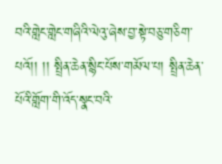བའི་གླེང་གླེང་གཞིའི་ལེའུ་ཞེས་བྱ་སྟེ་བཅུ་གཅིག་པའོ།། །། སྤྲིན་ཆེན་སྙིང་པོས་གམོལ་པ། སྤྲིན་ཆེན་པོའི་གློག་གི་འོད་སྣང་བའི་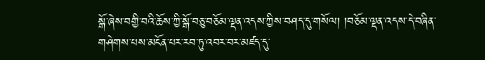སྒོ་ཞེས་བགྱི་བའི་ཆོས་ཀྱི་སྒོ་བཅུ་བཅོམ་ལྡན་འདས་ཀྱིས་བཤད་དུ་གསོལ། །བཅོམ་ལྡན་འདས་དེ་བཞིན་གཤེགས་པས་མངོན་པར་རབ་ཏུ་འབར་བར་མཛད་དུ་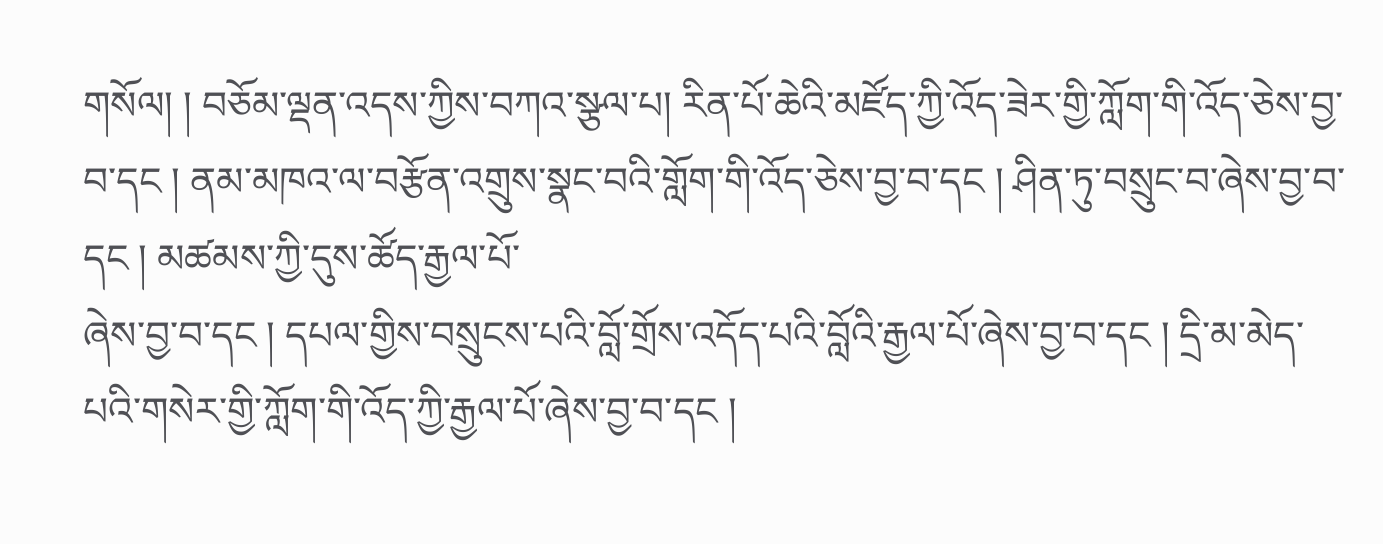གསོལ། ། བཅོམ་ལྡན་འདས་ཀྱིས་བཀའ་སྩལ་པ། རིན་པོ་ཆེའི་མཛོད་ཀྱི་འོད་ཟེར་གྱི་ཀློག་གི་འོད་ཅེས་བྱ་བ་དང ། ནམ་མཁའ་ལ་བརྩོན་འགྲུས་སྣང་བའི་གློག་གི་འོད་ཅེས་བྱ་བ་དང ། ཤིན་ཏུ་བསྲུང་བ་ཞེས་བྱ་བ་དང ། མཚམས་ཀྱི་དུས་ཚོད་རྒྱལ་པོ་
ཞེས་བྱ་བ་དང ། དཔལ་གྱིས་བསྲུངས་པའི་བློ་གྲོས་འདོད་པའི་བློའི་རྒྱལ་པོ་ཞེས་བྱ་བ་དང ། དྲི་མ་མེད་པའི་གསེར་གྱི་ཀློག་གི་འོད་ཀྱི་རྒྱལ་པོ་ཞེས་བྱ་བ་དང །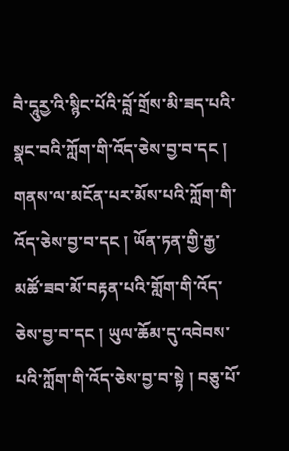བཻ་དཱུརྱ་འི་སྙིང་པོའི་བློ་གྲོས་མི་ཟད་པའི་སྣང་བའི་ཀློག་གི་འོད་ཅེས་བྱ་བ་དང ། གནས་ལ་མངོན་པར་མོས་པའི་ཀློག་གི་འོད་ཅེས་བྱ་བ་དང ། ཡོན་ཏན་གྱི་རྒྱ་མཚོ་ཟབ་མོ་བརྟན་པའི་གློག་གི་འོད་ཅེས་བྱ་བ་དང ། ཡུལ་ཆོམ་དུ་འབེབས་པའི་ཀློག་གི་འོད་ཅེས་བྱ་བ་སྟེ ། བཅུ་པོ་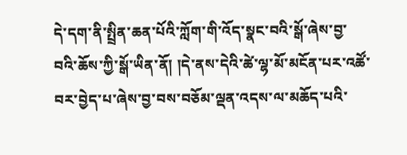དེ་དག་ནི་སྤྲིན་ཆན་པོའི་ཀློག་གི་འོད་སྣང་བའི་སྒོ་ཞེས་བྱ་བའི་ཆོས་ཀྱི་སྒོ་ཡིན་ནོ། །དེ་ནས་དེའི་ཚེ་ལྷ་མོ་མངོན་པར་འཚོ་བར་བྱེད་པ་ཞེས་བྱ་བས་བཅོམ་ལྡན་འདས་ལ་མཆོད་པའི་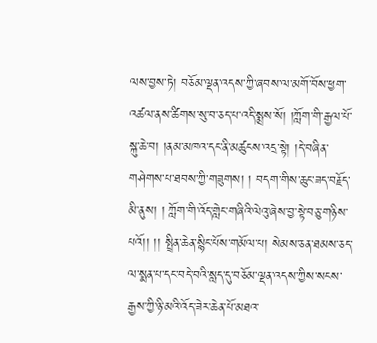ལས་བྱས་ཏེ། བཅོམ་ལྡན་འདས་ཀྱི་ཞབས་ལ་མགོ་བོས་ཕྱག་འཚལ་ནས་ཚིགས་སུ་བ་ཅད་པ་འདི་སྨྲས་སོ། །ཀློག་གི་རྒྱལ་པོ་སྐུ་ཆེ་བ། །ནམ་མཁའ་དང་ནི་མཚུངས་འདྲ་སྟེ། །དེ་བཞིན་གཤེགས་པ་ཐབས་ཀྱི་གཟུགས། ། བདག་གིས་ཆུང་ཟད་བརྗོད་མི་ནུས། ། ཀློག་གི་འོད་གླེང་གཞིའི་ལེའུ་ཞེས་བྱ་སྟེ་བཅུ་གཉིས་པའོ།། །། སྤྲིན་ཆེན་སྙིང་པོས་གམོལ་པ། སེམས་ཅན་ཐམས་ཅད་ལ་སྨན་པ་དང་བདེ་བའི་སླད་དུ་བཅོམ་ལྡན་འདས་ཀྱིས་སངས་རྒྱས་ཀྱི་ཉི་མའི་འོད་ཟེར་ཆེན་པོ་མཐའ་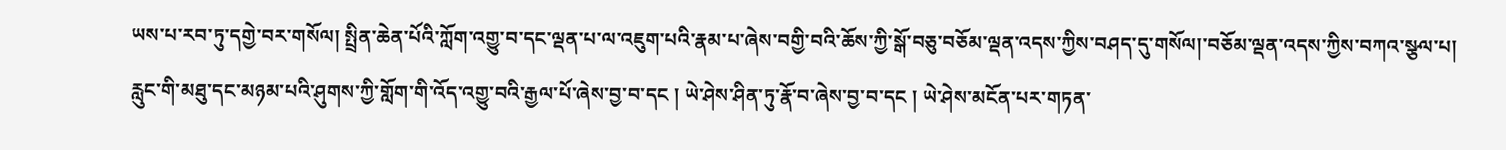ཡས་པ་རབ་ཏུ་དགྱེ་བར་གསོལ། སྤྲིན་ཆེན་པོའི་ཀློག་འགྱུ་བ་དང་ལྡན་པ་ལ་འཇུག་པའི་རྣམ་པ་ཞེས་བགྱི་བའི་ཆོས་ཀྱི་སྒོ་བཅུ་བཅོམ་ལྡན་འདས་ཀྱིས་བཤད་དུ་གསོལ།་བཅོམ་ལྡན་འདས་ཀྱིས་བཀའ་སྩལ་པ། རླུང་གི་མཐུ་དང་མཉམ་པའི་ཤུགས་ཀྱི་གློག་གི་འོད་འགྱུ་བའི་རྒྱལ་པོ་ཞེས་བྱ་བ་དང ། ཡེ་ཤེས་ཤིན་ཏུ་རྣོ་བ་ཞེས་བྱ་བ་དང ། ཡེ་ཤེས་མངོན་པར་གཏན་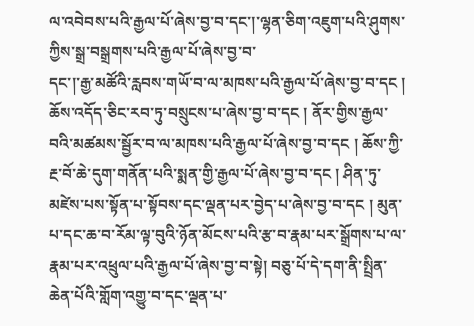ལ་འབེབས་པའི་རྒྱལ་པོ་ཞེས་བྱ་བ་དང་།་ལྷན་ཅིག་འཇུག་པའི་ཤུགས་ཀྱིས་སྒྲ་བསྒྲགས་པའི་རྒྱལ་པོ་ཞེས་བྱ་བ་
དང་།་རྒྱ་མཚོའི་རླབས་གཡོ་བ་ལ་མཁས་པའི་རྒྱལ་པོ་ཞེས་བྱ་བ་དང ། ཆོས་འདོད་ཅིང་རབ་ཏུ་བསྲུངས་པ་ཞེས་བྱ་བ་དང ། ནོར་གྱིས་རྒྱལ་བའི་མཚམས་སྦྱོར་བ་ལ་མཁས་པའི་རྒྱལ་པོ་ཞེས་བྱ་བ་དང ། ཆོས་ཀྱི་རྔ་བོ་ཆེ་དུག་གནོན་པའི་སྨན་གྱི་རྒྱལ་པོ་ཞེས་བྱ་བ་དང ། ཤིན་ཏུ་མཛེས་པས་སྟོན་པ་སྟོབས་དང་ལྡན་པར་བྱེད་པ་ཞེས་བྱ་བ་དང ། མུན་པ་དང་ཆ་བ་རོམ་ལྟ་བུའི་ཉོན་མོངས་པའི་རྩ་བ་རྣམ་པར་སྒྲོགས་པ་ལ་རྣམ་པར་འཕྲུལ་པའི་རྒྱལ་པོ་ཞེས་བྱ་བ་སྟེ། བཅུ་པོ་དེ་དག་ནི་སྤྲིན་ཆེན་པོའི་གློག་འགྱུ་བ་དང་ལྡན་པ་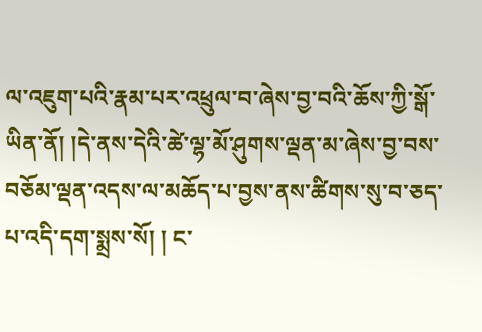ལ་འཇུག་པའི་རྣམ་པར་འཕྲུལ་བ་ཞེས་བྱ་བའི་ཆོས་ཀྱི་སྒོ་ཡིན་ནོ། །དེ་ནས་དེའི་ཚེ་ལྷ་མོ་ཤུགས་ལྡན་མ་ཞེས་བྱ་བས་བཅོམ་ལྡན་འདས་ལ་མཆོད་པ་བྱས་ནས་ཚིགས་སུ་བ་ཅད་པ་འདི་དག་སྨྲས་སོ། ། ང་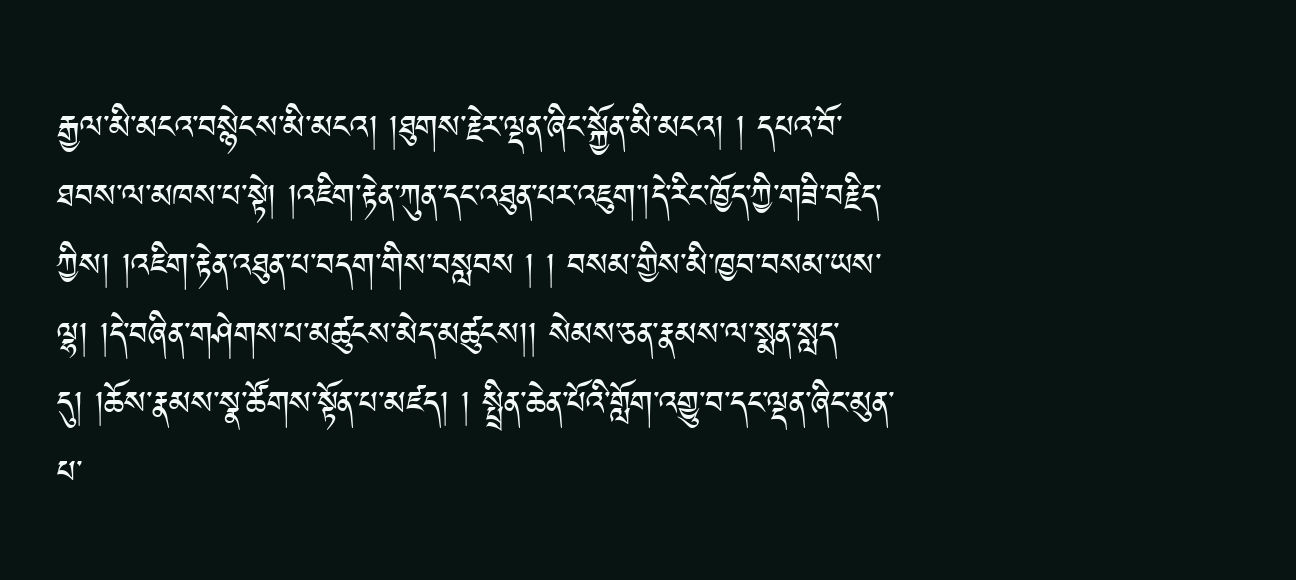རྒྱལ་མི་མངའ་བསྙེངས་མི་མངའ། །ཐུགས་རྗེར་ལྡན་ཞིང་སྐྱོན་མི་མངའ། ། དཔའ་བོ་ཐབས་ལ་མཁས་པ་སྟེ། །འཇིག་རྟེན་ཀུན་དང་འཐུན་པར་འཇུག་།དེ་རིང་ཁྱོད་ཀྱི་གཟི་བརྗིད་ཀྱིས། །འཇིག་རྟེན་འཐུན་པ་བདག་གིས་བསླབས ། ། བསམ་གྱིས་མི་ཁྱབ་བསམ་ཡས་ལྷ། །དེ་བཞིན་གཤེགས་པ་མཚུངས་མེད་མཚུངས།། སེམས་ཅན་རྣམས་ལ་སྨན་སླད་དུ། །ཆོས་རྣམས་སྣ་ཚོགས་སྟོན་པ་མཛད། ། སྤྲིན་ཆེན་པོའི་གློག་འགྱུ་བ་དང་ལྡན་ཞིང་མུན་པ་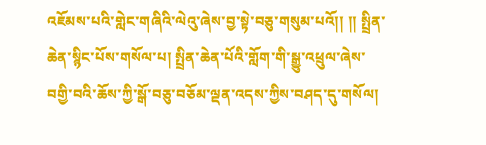འཇོམས་པའི་གླེང་གཞིའི་ལེའུ་ཞེས་བྱ་སྟེ་བཅུ་གསུམ་པའོ།། །། སྤྲིན་ཆེན་སྙིང་པོས་གསོལ་པ། སྤྲིན་ཆེན་པོའི་གློག་གི་སྒྱུ་འཕྲུལ་ཞེས་བགྱི་བའི་ཆོས་ཀྱི་སྒོ་བཅུ་བཅོམ་ལྡན་འདས་ཀྱིས་བཤད་དུ་གསོལ།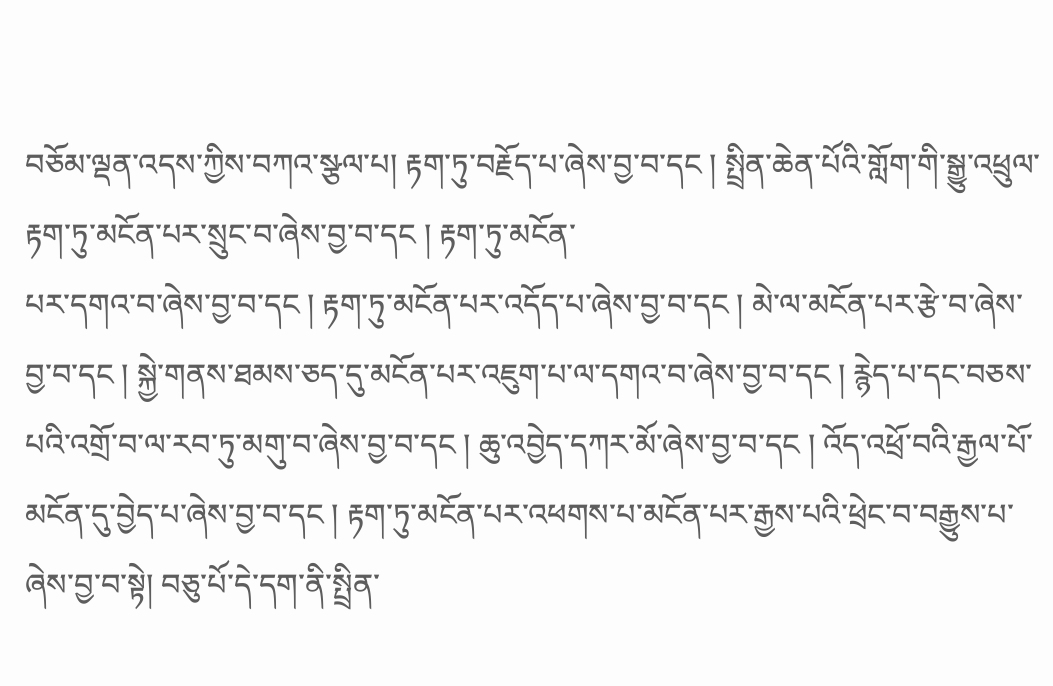བཅོམ་ལྡན་འདས་ཀྱིས་བཀའ་སྩལ་པ། རྟག་ཏུ་བརྗོད་པ་ཞེས་བྱ་བ་དང ། སྤྲིན་ཆེན་པོའི་གློག་གི་སྒྱུ་འཕྲུལ་རྟག་ཏུ་མངོན་པར་སྲུང་བ་ཞེས་བྱ་བ་དང ། རྟག་ཏུ་མངོན་
པར་དགའ་བ་ཞེས་བྱ་བ་དང ། རྟག་ཏུ་མངོན་པར་འདོད་པ་ཞེས་བྱ་བ་དང ། མེ་ལ་མངོན་པར་རྩེ་བ་ཞེས་བྱ་བ་དང ། སྐྱེ་གནས་ཐམས་ཅད་དུ་མངོན་པར་འཇུག་པ་ལ་དགའ་བ་ཞེས་བྱ་བ་དང ། རྙེད་པ་དང་བཅས་པའི་འགྲོ་བ་ལ་རབ་ཏུ་མགུ་བ་ཞེས་བྱ་བ་དང ། ཆུ་འབྱེད་དཀར་མོ་ཞེས་བྱ་བ་དང ། འོད་འཕྲོ་བའི་རྒྱལ་པོ་མངོན་དུ་བྱེད་པ་ཞེས་བྱ་བ་དང ། རྟག་ཏུ་མངོན་པར་འཕགས་པ་མངོན་པར་རྒྱས་པའི་ཕྲེང་བ་བརྒྱུས་པ་ཞེས་བྱ་བ་སྟེ། བཅུ་པོ་དེ་དག་ནི་སྤྲིན་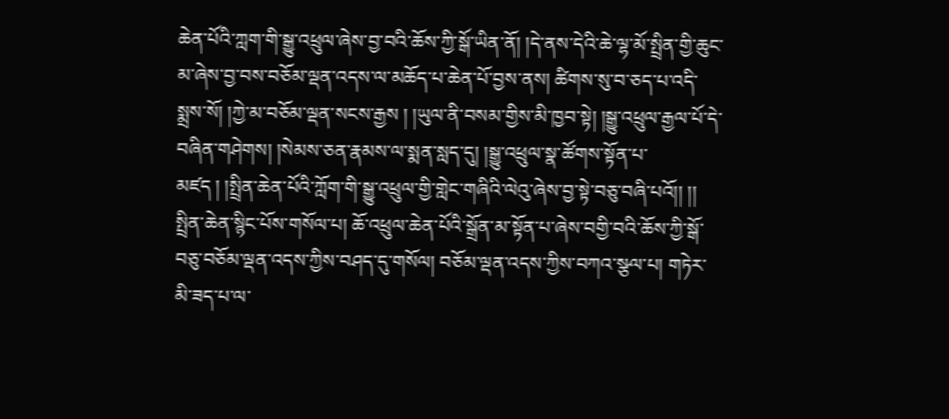ཆེན་པོའི་ཀླག་གི་སྒྱུ་འཕྲུལ་ཞེས་བྱ་བའི་ཆོས་ཀྱི་སྒོ་ཡིན་ནོ། །དེ་ནས་དེའི་ཆེ་ལྷ་མོ་སྤྲིན་གྱི་ཆུང་མ་ཞེས་བྱ་བས་བཅོམ་ལྡན་འདས་ལ་མཆོད་པ་ཆེན་པོ་བྱས་ནས། ཚིགས་སུ་བ་ཅད་པ་འདི་སྨྲས་སོ། །ཀྱེ་མ་བཅོམ་ལྡན་སངས་རྒྱས ། །ཡུལ་ནི་བསམ་གྱིས་མི་ཁྱབ་སྟེ། །སྒྱུ་འཕྲུལ་རྒྱལ་པོ་དེ་བཞིན་གཤེགས། །སེམས་ཅན་རྣམས་ལ་སྨན་སླད་དུ། །སྒྱུ་འཕྲུལ་སྣ་ཚོགས་སྟོན་པ་མཛད ། །སྤྲིན་ཆེན་པོའི་ཀློག་གི་སྒྱུ་འཕྲུལ་གྱི་གླེང་གཞིའི་ལེའུ་ཞེས་བྱ་སྟེ་བཅུ་བཞི་པའོ།། །། སྤྲིན་ཆེན་སྙིང་པོས་གསོལ་པ། ཆོ་འཕྲུལ་ཆེན་པོའི་སྒྲོན་མ་སྟོན་པ་ཞེས་བགྱི་བའི་ཆོས་ཀྱི་སྒོ་བཅུ་བཅོམ་ལྡན་འདས་ཀྱིས་བཤད་དུ་གསོལ། བཅོམ་ལྡན་འདས་ཀྱིས་བཀའ་སྩལ་པ། གཏེར་མི་ཟད་པ་ལ་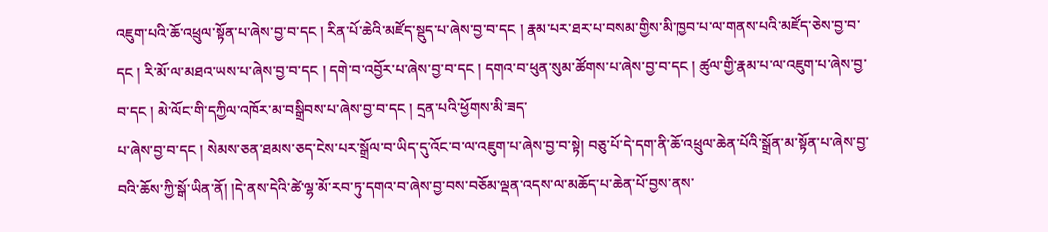འཇུག་པའི་ཆོ་འཕྲུལ་སྟོན་པ་ཞེས་བྱ་བ་དང ། རིན་པོ་ཆེའི་མཛོད་སྡུད་པ་ཞེས་བྱ་བ་དང ། རྣམ་པར་ཐར་པ་བསམ་གྱིས་མི་ཁྱབ་པ་ལ་གནས་པའི་མཛོད་ཅེས་བྱ་བ་དང ། རི་མོ་ལ་མཐའ་ཡས་པ་ཞེས་བྱ་བ་དང ། དགེ་བ་འབྱོར་པ་ཞེས་བྱ་བ་དང ། དགའ་བ་ཕུན་སུམ་ཚོགས་པ་ཞེས་བྱ་བ་དང ། ཚུལ་གྱི་རྣམ་པ་ལ་འཇུག་པ་ཞེས་བྱ་བ་དང ། མེ་ལོང་གི་དཀྱིལ་འཁོར་མ་བསྒྲིབས་པ་ཞེས་བྱ་བ་དང ། དྲན་པའི་ཕྱོགས་མི་ཟད་
པ་ཞེས་བྱ་བ་དང ། སེམས་ཅན་ཐམས་ཅད་ངེས་པར་སྒྲོལ་བ་ཡིད་དུ་འོང་བ་ལ་འཇུག་པ་ཞེས་བྱ་བ་སྟེ། བཅུ་པོ་དེ་དག་ནི་ཆོ་འཕྲུལ་ཆེན་པོའི་སྒྲོན་མ་སྟོན་པ་ཞེས་བྱ་བའི་ཆོས་ཀྱི་སྒོ་ཡིན་ནོ། །དེ་ནས་དེའི་ཚེ་ལྷ་མོ་རབ་ཏུ་དགའ་བ་ཞེས་བྱ་བས་བཅོམ་ལྡན་འདས་ལ་མཆོད་པ་ཆེན་པོ་བྱས་ནས་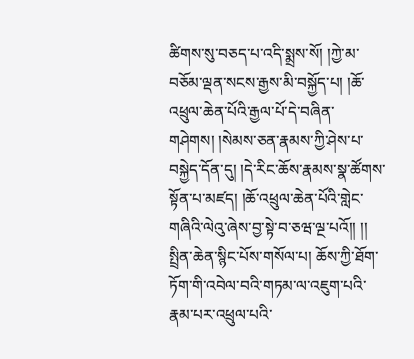ཚིགས་སུ་བཅད་པ་འདི་སྨྲས་སོ། །ཀྱེ་མ་བཅོམ་ལྡན་སངས་རྒྱས་མི་བསྐྱོད་པ། །ཆོ་འཕྲུལ་ཆེན་པོའི་རྒྱལ་པོ་དེ་བཞིན་གཤེགས། །སེམས་ཅན་རྣམས་ཀྱི་ཤེས་པ་བསྐྱེད་དོན་དུ། །དེ་རིང་ཆོས་རྣམས་སྣ་ཚོགས་སྟོན་པ་མཛད། །ཆོ་འཕྲུལ་ཆེན་པོའི་གླེང་གཞིའི་ལེའུ་ཞེས་བྱ་སྟེ་བ་ཅཝ་ལྔ་པའོ།། །། སྤྲིན་ཆེན་སྙིང་པོས་གསོལ་པ། ཆོས་ཀྱི་ཐོག་ཏོག་གི་འབེལ་བའི་གཏམ་ལ་འཇུག་པའི་རྣམ་པར་འཕྲུལ་པའི་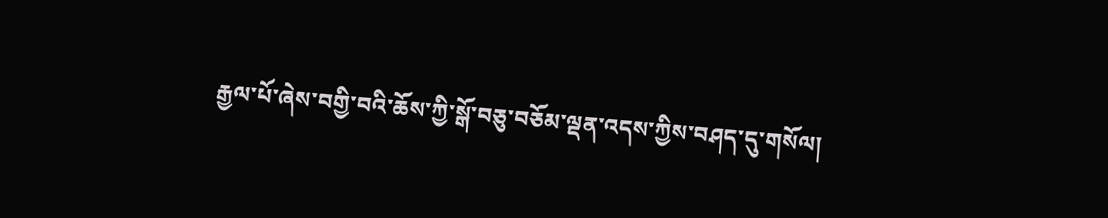རྒྱལ་པོ་ཞེས་བགྱི་བའི་ཆོས་ཀྱི་སྒོ་བཅུ་བཅོམ་ལྡན་འདས་ཀྱིས་བཤད་དུ་གསོལ།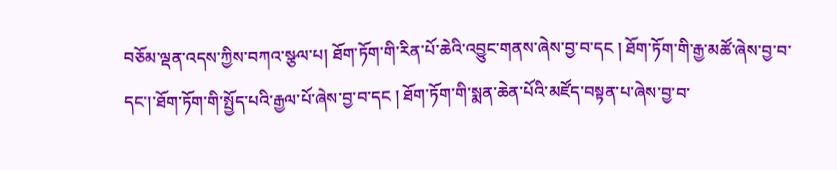བཅོམ་ལྡན་འདས་ཀྱིས་བཀའ་སྩལ་པ། ཐོག་ཏོག་གི་རིན་པོ་ཆེའི་འབྱུང་གནས་ཞེས་བྱ་བ་དང ། ཐོག་ཏོག་གི་རྒྱ་མཚོ་ཞེས་བྱ་བ་དང་།་ཐོག་ཏོག་གི་སྤྱོད་པའི་རྒྱལ་པོ་ཞེས་བྱ་བ་དང ། ཐོག་ཏོག་གི་སྨན་ཆེན་པོའི་མཛོད་བསྟན་པ་ཞེས་བྱ་བ་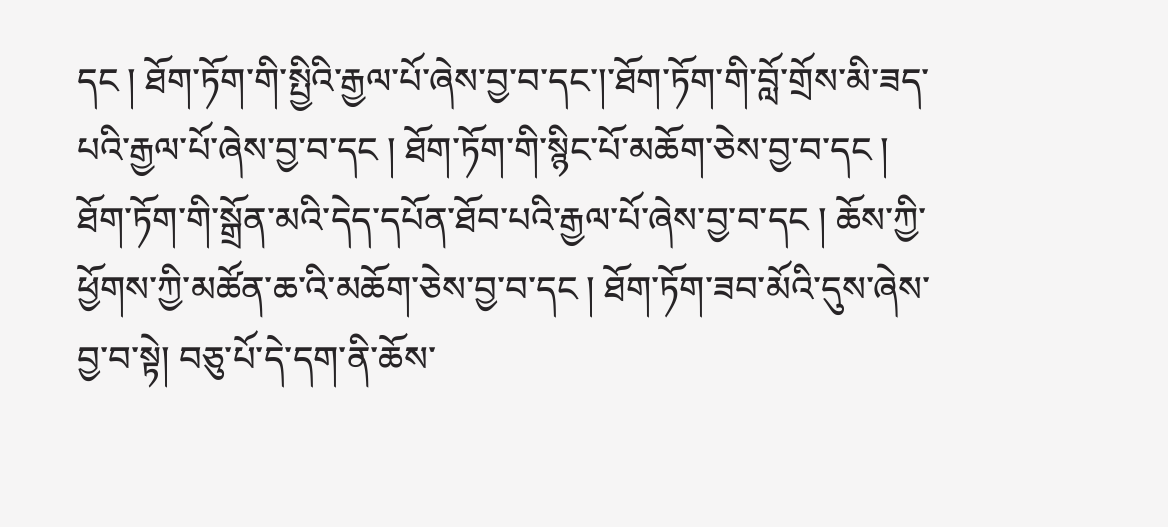དང ། ཐོག་ཏོག་གི་སྤྱིའི་རྒྱལ་པོ་ཞེས་བྱ་བ་དང་།་ཐོག་ཏོག་གི་བློ་གྲོས་མི་ཟད་པའི་རྒྱལ་པོ་ཞེས་བྱ་བ་དང ། ཐོག་ཏོག་གི་སྙིང་པོ་མཆོག་ཅེས་བྱ་བ་དང ། ཐོག་ཏོག་གི་སྒྲོན་མའི་དེད་དཔོན་ཐོབ་པའི་རྒྱལ་པོ་ཞེས་བྱ་བ་དང ། ཆོས་ཀྱི་ཕྱོགས་ཀྱི་མཚོན་ཆ་འི་མཆོག་ཅེས་བྱ་བ་དང ། ཐོག་ཏོག་ཟབ་མོའི་དུས་ཞེས་བྱ་བ་སྟེ། བཅུ་པོ་དེ་དག་ནི་ཆོས་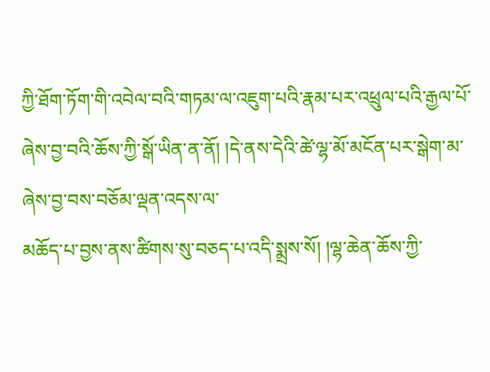ཀྱི་ཐོག་ཏོག་གི་འབེལ་བའི་གཏམ་ལ་འཇུག་པའི་རྣམ་པར་འཕྲུལ་པའི་རྒྱལ་པོ་ཞེས་བྱ་བའི་ཆོས་ཀྱི་སྒོ་ཡིན་ན་ནོ། །དེ་ནས་དེའི་ཚེ་ལྷ་མོ་མངོན་པར་སྒེག་མ་ཞེས་བྱ་བས་བཅོམ་ལྡན་འདས་ལ་
མཆོད་པ་བྱས་ནས་ཚིགས་སུ་བཅད་པ་འདི་སྨྲས་སོ། །ལྷ་ཆེན་ཆོས་ཀྱི་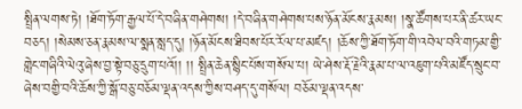སྤྲིན་ལགས་ཏེ། །ཐོག་ཏོག་རྒྱལ་པོ་དེ་བཞིན་གཤེགས། །དེ་བཞིན་གཤེགས་པས་ཉོན་མོངས་རྣམས། །སྣ་ཚོགས་པར་ནི་ཚར་ཡང་བཅད། །སེམས་ཅན་རྣམས་ལ་སྨན་སླད་དུ། །ཉོན་མོངས་ཐིབས་པོར་རོལ་པ་མཛད། །ཆོས་ཀྱི་ཐོག་ཏོག་གི་འབེལ་བའི་གཏམ་གྱི་གླེང་གཞིའི་ལེའུ་ཞེས་བྱ་སྟེ་བཅུ་དྲུག་པའོ།། །། སྤྲིན་ཆེན་སྙིང་པོས་གསོལ་པ། ཡེ་ཤེས་རྡོ་རྗེའི་རྣམ་པ་ལ་འཇུག་པའི་མཛོད་སྲུང་བ་ཞེས་བགྱི་བའི་ཆོས་ཀྱི་སྒོ་བཅུ་བཅོམ་ལྡན་འདས་ཀྱིས་བཤད་དུ་གསོལ། བཅོམ་ལྡན་འདས་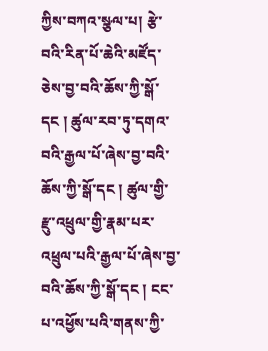ཀྱིས་བཀའ་སྩལ་པ། རྩེ་བའི་རིན་པོ་ཆེའི་མཛོད་ཅེས་བྱ་བའི་ཆོས་ཀྱི་སྒོ་དང ། ཚུལ་རབ་ཏུ་དགའ་བའི་རྒྱལ་པོ་ཞེས་བྱ་བའི་ཆོས་ཀྱི་སྒོ་དང ། ཚུལ་གྱི་རྫུ་འཕྲུལ་གྱི་རྣམ་པར་འཕྲུལ་པའི་རྒྱལ་པོ་ཞེས་བྱ་བའི་ཆོས་ཀྱི་སྒོ་དང ། ངང་པ་འཕྱོས་པའི་གནས་ཀྱི་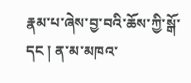རྣམ་པ་ཞེས་བྱ་བའི་ཆོས་ཀྱི་སྒོ་དང ། ན་མ་མཁའ་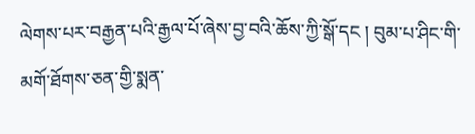ལེགས་པར་བརྒྱན་པའི་རྒྱལ་པོ་ཞེས་བྱ་བའི་ཆོས་ཀྱི་སྒོ་དང ། བུམ་པ་ཤིང་གི་མགོ་ཐོགས་ཅན་གྱི་སྨན་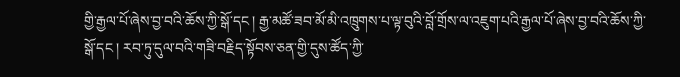གྱི་རྒྱལ་པོ་ཞེས་བྱ་བའི་ཆོས་ཀྱི་སྒོ་དང ། རྒྱ་མཚོ་ཟབ་མོ་མི་འཁྲུགས་པ་ལྟ་བུའི་བློ་གྲོས་ལ་འཇུག་པའི་རྒྱལ་པོ་ཞེས་བྱ་བའི་ཆོས་ཀྱི་སྒོ་དང ། རབ་ཏུ་དུལ་བའི་གཟི་བརྗིད་སྟོབས་ཅན་གྱི་དུས་ཚོད་ཀྱི་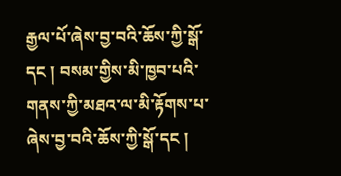རྒྱལ་པོ་ཞེས་བྱ་བའི་ཆོས་ཀྱི་སྒོ་དང ། བསམ་གྱིས་མི་ཁྱབ་པའི་གནས་ཀྱི་མཐའ་ལ་མི་རྟོགས་པ་ཞེས་བྱ་བའི་ཆོས་ཀྱི་སྒོ་དང །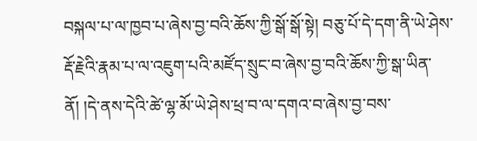བསྐལ་པ་ལ་ཁྱབ་པ་ཞེས་བྱ་བའི་ཆོས་ཀྱི་སྒོ་སྒོ་སྟེ། བཅུ་པོ་དེ་དག་ནི་ཡེ་ཤེས་རྡོ་རྗེའི་རྣམ་པ་ལ་འཇུག་པའི་མཛོད་སྲུང་བ་ཞེས་བྱ་བའི་ཆོས་ཀྱི་སྒ་ཡིན་ནོ། །དེ་ནས་དེའི་ཚེ་ལྷ་མོ་ཡེ་ཤེས་ཕྲ་བ་ལ་དགའ་བ་ཞེས་བྱ་བས་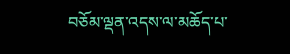བཅོམ་ལྡན་འདས་ལ་མཆོད་པ་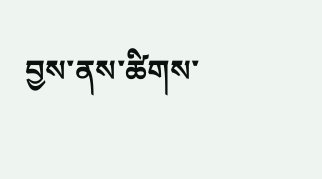བྱས་ནས་ཚིགས་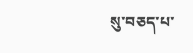སུ་བཅད་པ་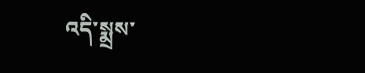འདི་སྨྲས་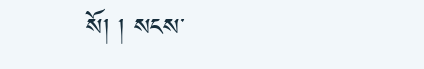སོ། ། སངས་